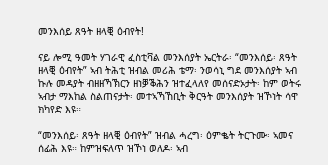መንእሰይ ጸዓት ዘላቒ ዕብየት!

ናይ ሎሚ ዓመት ሃገራዊ ፈስቲቫል መንእሰያት ኤርትራ፡ “መንእሰይ፡ ጸዓት ዘላቒ ዕብየት” ኣብ ትሕቲ ዝብል መሪሕ ቴማ፡ ንወሳኒ ግደ መንእሰያት ኣብ ኩሉ መዳያት ብዘዘኻኽርን ዘነቓቕሕን ዝተፈላለየ መሰናድኦታት፡ ከም ወትሩ ኣብታ ማእከል ስልጠናታት፡ መተኣኻኸቢት ቅርዓት መንእሰያት ዝኾነት ሳዋ ክካየድ እዩ።

“መንእሰይ፡ ጸዓት ዘላቒ ዕብየት” ዝብል ሓረግ፡ ዕምቈት ትርጉሙ፡ ኣመና ሰፊሕ እዩ። ከምዝፍለጥ ዝኾነ ወለዶ፡ ኣብ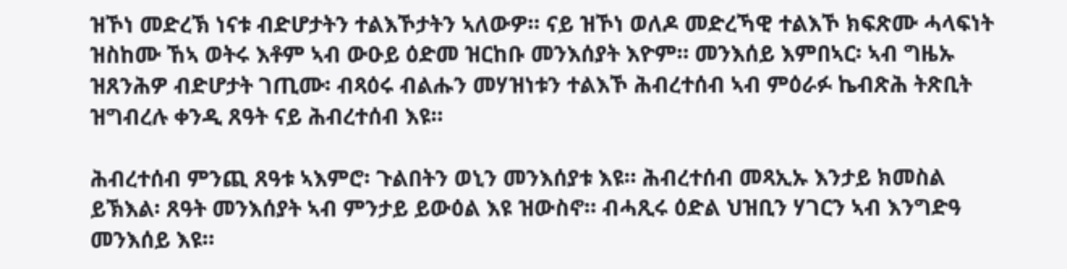ዝኾነ መድረኽ ነናቱ ብድሆታትን ተልእኾታትን ኣለውዎ። ናይ ዝኾነ ወለዶ መድረኻዊ ተልእኾ ክፍጽሙ ሓላፍነት ዝስከሙ ኸኣ ወትሩ እቶም ኣብ ውዑይ ዕድመ ዝርከቡ መንእሰያት እዮም። መንእሰይ እምበኣር፡ ኣብ ግዜኡ ዝጸንሕዎ ብድሆታት ገጢሙ፡ ብጻዕሩ ብልሑን መሃዝነቱን ተልእኾ ሕብረተሰብ ኣብ ምዕራፉ ኬብጽሕ ትጽቢት ዝግብረሉ ቀንዲ ጸዓት ናይ ሕብረተሰብ እዩ።

ሕብረተሰብ ምንጪ ጸዓቱ ኣእምሮ፡ ጉልበትን ወኒን መንእሰያቱ እዩ። ሕብረተሰብ መጻኢኡ እንታይ ክመስል ይኽእል፡ ጸዓት መንእሰያት ኣብ ምንታይ ይውዕል እዩ ዝውስኖ። ብሓጺሩ ዕድል ህዝቢን ሃገርን ኣብ እንግድዓ መንእሰይ እዩ።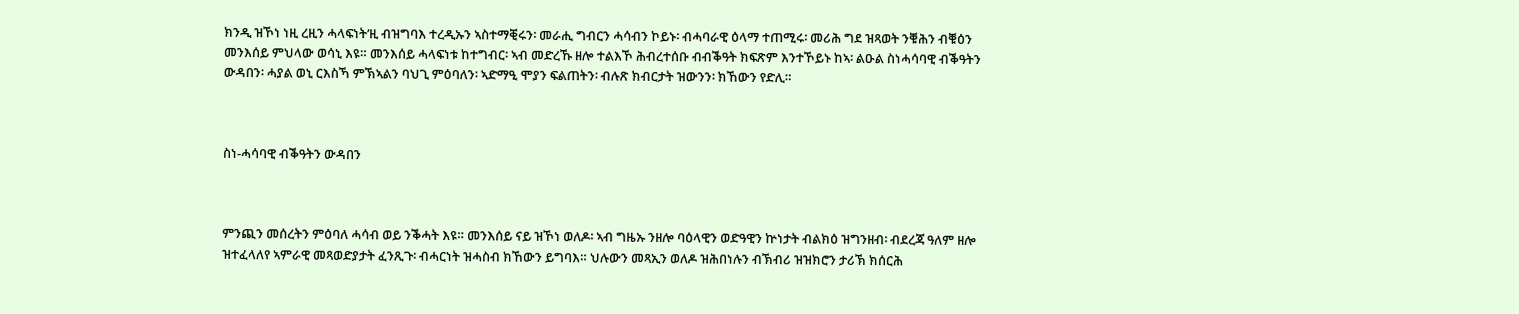ክንዲ ዝኾነ ነዚ ረዚን ሓላፍነት’ዚ ብዝግባእ ተረዲኡን ኣስተማቒሩን፡ መራሒ ግብርን ሓሳብን ኮይኑ፡ ብሓባራዊ ዕላማ ተጠሚሩ፡ መሪሕ ግደ ዝጻወት ንቑሕን ብቑዕን መንእሰይ ምህላው ወሳኒ እዩ። መንእሰይ ሓላፍነቱ ከተግብር፡ ኣብ መድረኹ ዘሎ ተልእኾ ሕብረተሰቡ ብብቕዓት ክፍጽም እንተኾይኑ ከኣ፡ ልዑል ስነሓሳባዊ ብቕዓትን ውዳበን፡ ሓያል ወኒ ርእስኻ ምኽኣልን ባህጊ ምዕባለን፡ ኣድማዒ ሞያን ፍልጠትን፡ ብሉጽ ክብርታት ዝውንን፡ ክኸውን የድሊ።



ስነ-ሓሳባዊ ብቕዓትን ውዳበን



ምንጪን መሰረትን ምዕባለ ሓሳብ ወይ ንቕሓት እዩ። መንእሰይ ናይ ዝኾነ ወለዶ፡ ኣብ ግዜኡ ንዘሎ ባዕላዊን ወድዓዊን ኵነታት ብልክዕ ዝግንዘብ፡ ብደረጃ ዓለም ዘሎ ዝተፈላለየ ኣምራዊ መጻወድያታት ፈንጺጉ፡ ብሓርነት ዝሓስብ ክኸውን ይግባእ። ህሉውን መጻኢን ወለዶ ዝሕበነሉን ብኽብሪ ዝዝክሮን ታሪኽ ክሰርሕ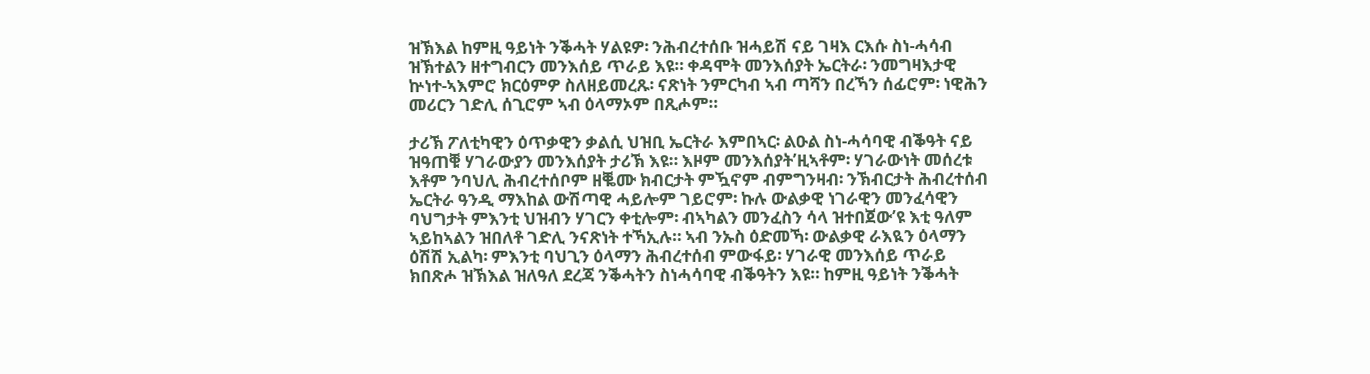ዝኽእል ከምዚ ዓይነት ንቕሓት ሃልዩዎ፡ ንሕብረተሰቡ ዝሓይሽ ናይ ገዛእ ርእሱ ስነ-ሓሳብ ዝኽተልን ዘተግብርን መንእሰይ ጥራይ እዩ። ቀዳሞት መንእሰያት ኤርትራ፡ ንመግዛእታዊ ኵነተ-ኣእምሮ ክርዕምዎ ስለዘይመረጹ፡ ናጽነት ንምርካብ ኣብ ጣሻን በረኻን ሰፊሮም፡ ነዊሕን መሪርን ገድሊ ሰጊሮም ኣብ ዕላማኦም በጺሖም።

ታሪኽ ፖለቲካዊን ዕጥቃዊን ቃልሲ ህዝቢ ኤርትራ እምበኣር፡ ልዑል ስነ-ሓሳባዊ ብቕዓት ናይ ዝዓጠቑ ሃገራውያን መንእሰያት ታሪኽ እዩ። እዞም መንእሰያት’ዚኣቶም፡ ሃገራውነት መሰረቱ እቶም ንባህሊ ሕብረተሰቦም ዘቘሙ ክብርታት ምዃኖም ብምግንዛብ፡ ንኽብርታት ሕብረተሰብ ኤርትራ ዓንዲ ማእከል ውሽጣዊ ሓይሎም ገይሮም፡ ኩሉ ውልቃዊ ነገራዊን መንፈሳዊን ባህግታት ምእንቲ ህዝብን ሃገርን ቀቲሎም፡ ብኣካልን መንፈስን ሳላ ዝተበጀው’ዩ እቲ ዓለም ኣይከኣልን ዝበለቶ ገድሊ ንናጽነት ተኻኢሉ። ኣብ ንኡስ ዕድመኻ፡ ውልቃዊ ራእዪን ዕላማን ዕሽሽ ኢልካ፡ ምእንቲ ባህጊን ዕላማን ሕብረተሰብ ምውፋይ፡ ሃገራዊ መንእሰይ ጥራይ ክበጽሖ ዝኽእል ዝለዓለ ደረጃ ንቕሓትን ስነሓሳባዊ ብቕዓትን እዩ። ከምዚ ዓይነት ንቕሓት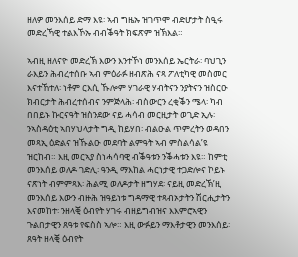ዘለዎ መንእሰይ ድማ እዩ፡ ኣብ ግዜኡ ዝገጥሞ ብድሆታት ስዒሩ መድረኻዊ ተልእኾኡ ብብቕዓት ክፍጽም ዝኽእል።

ኣብዚ ዘለናዮ መድረኽ እውን እንተኾነ መንእሰይ ኤርትራ፡ ባህጊን ራእይን ሕብረተሰቡ ኣብ ምዕራፉ ዘብጽሕ ናጻ ፖለቲካዊ መስመር እናተኸተለ፡ ነቶም ርእሲ ኹሎም ሃገራዊ ሃብትናን ንያትናን ዝስርዑ ክብርታት ሕብረተሰብና ንምጅላሕ፡ ብስውርን ረቂቕን ሜላ፡ ካብ በበይኑ ኩርናዓት ዝስንደው ናይ ሓሳብ መርዚታት ወጊድ ኢሉ፡ ንኣስዳዕቲ ኣበሃህላታት ግዲ ከይሃበ፡ ብልዑል ጥምረትን ወዳበን መጻኢ ዕድልና ዝኹልዑ መደባት ልምዓት ኣብ ምስልሳል’ዩ ዝርከብ። እዚ መርኣያ ስነሓሳባዊ ብቕዓቱን ንቕሓቱን እዩ። ከምቲ መንእሰይ ወለዶ ገድሊ፡ ዓንዲ ማእከል ሓርነታዊ ተጋድሎና ኮይኑ ናጽነት ብምምጻእ፡ ሕልሚ ወለዶታት ዘግሃደ፡ ናይዚ መድረኽ’ዚ መንእሰይ እውን ብዙሕ ዝዓይነቱ ግዳማዊ ተጻብኦታትን ሽርሒታትን እናመከተ፡ ንዘላቒ ዕብየት ሃገሩ ብዘይግብዝና እእምሮኣዊን ጉልበታዊን ጸዓቱ የፍስስ ኣሎ። እዚ ውፉይን ማእቶታዊን መንእሰይ፡ ጸዓት ዘላቒ ዕብየት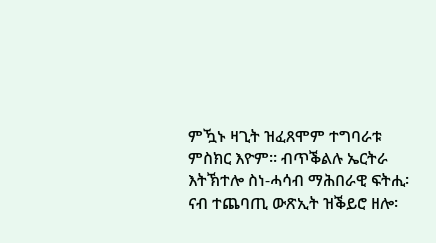ምዃኑ ዛጊት ዝፈጸሞም ተግባራቱ ምስክር እዮም። ብጥቕልሉ ኤርትራ እትኽተሎ ስነ-ሓሳብ ማሕበራዊ ፍትሒ፡ ናብ ተጨባጢ ውጽኢት ዝቕይሮ ዘሎ፡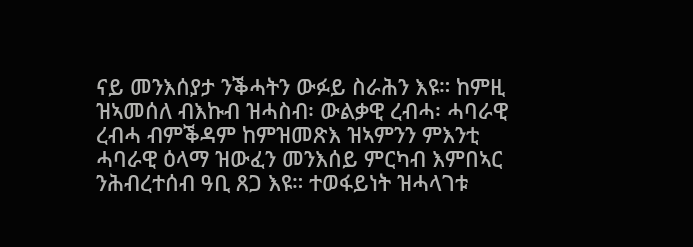ናይ መንእሰያታ ንቕሓትን ውፉይ ስራሕን እዩ። ከምዚ ዝኣመሰለ ብእኩብ ዝሓስብ፡ ውልቃዊ ረብሓ፡ ሓባራዊ ረብሓ ብምቕዳም ከምዝመጽእ ዝኣምንን ምእንቲ ሓባራዊ ዕላማ ዝውፈን መንእሰይ ምርካብ እምበኣር ንሕብረተሰብ ዓቢ ጸጋ እዩ። ተወፋይነት ዝሓላገቱ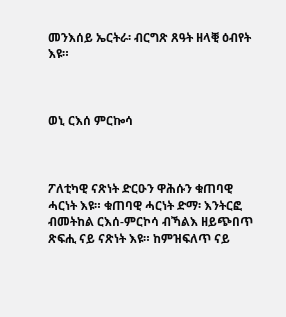መንእሰይ ኤርትራ፡ ብርግጽ ጸዓት ዘላቒ ዕብየት እዩ።



ወኒ ርእሰ ምርኰሳ



ፖለቲካዊ ናጽነት ድርዑን ዋሕሱን ቁጠባዊ ሓርነት እዩ። ቁጠባዊ ሓርነት ድማ፡ እንትርፎ ብመትከል ርእሰ-ምርኮሳ ብኻልእ ዘይጭበጥ ጽፍሒ ናይ ናጽነት እዩ። ከምዝፍለጥ ናይ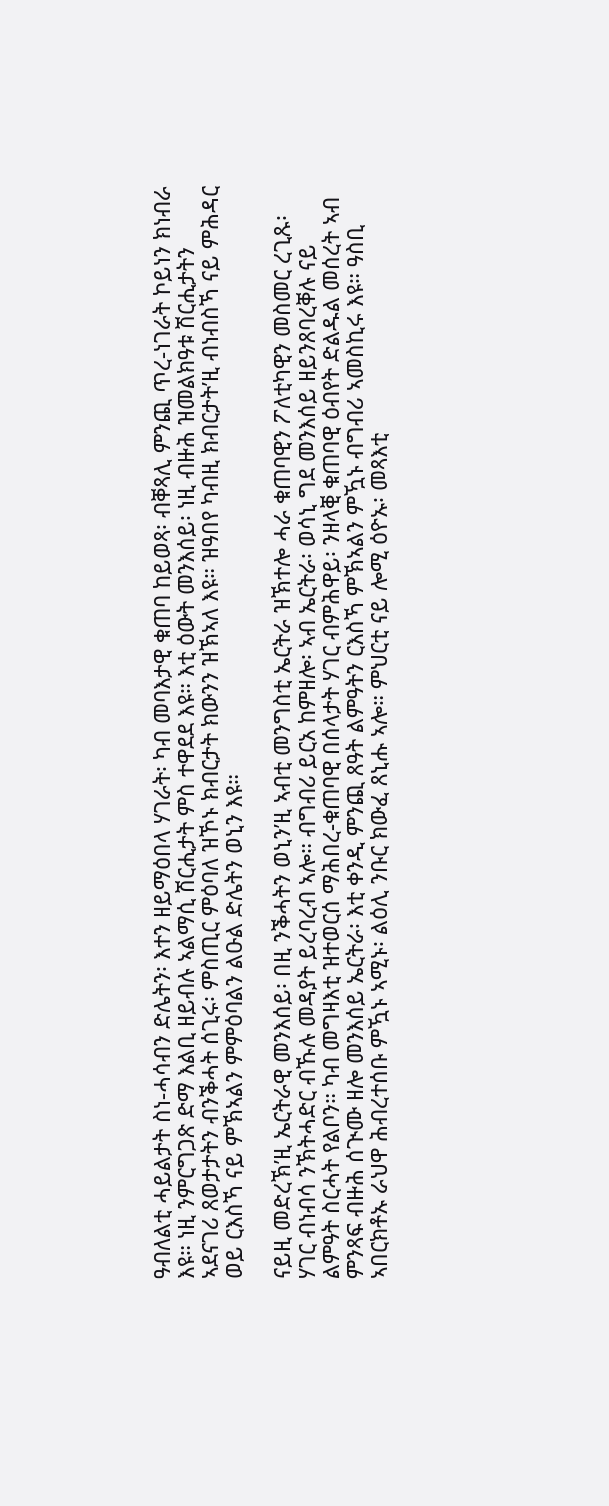ዓብለልቲ ሓይልታት ስነ-ሓሳብን ድሌትን፡ እተን ዘይማዕበላ ሃገራት፡ ካብ መባእታዊ ቁጠባ ከይወጻ፡ ብቐጻሊ ምንጪ ጥረ-ነገራት ኮይነን ክነብራ እዩ። ነዚ ንምርግጋጽ ድማ እልቢ ዘይብሉ ኣልማሲ ሽርሒታት ምስ ተዋደደ እዩ። እቲ ዕውት መንእሰይ፡ ነዚ ብዙሕ ዝመልክዓቱ ሽርሒታትን ኣደናገሪ ጸወታታትን ብንቕሓት ሰጊሩ፡ ምስጢር ምዕባለ ዝኾኑ ክብርታት ክውንን ዝኽኣለ እዩ። ዝዓበየ ካብዚ ክብርታት’ዚ ብነብስኻ ናይ ምሕዳር ወይ ርእስኻ ናይ ምኽኣልን ምምዕባልን ልዑል ድሌትን ወኒን እዩ።

ናይዚ መድረኽ’ዚ ኤርትራዊ መንእሰይ፡ በዚ ንቕሓትን ወኒን’ዚ ኣብቲ መንግስቲ ኤርትራ ዝኽተሎ ሓራ ቁጠባዊን ፖለቲካዊን መስመር ረጊጹ፡ ሃገር ብነብሳ ንኽትሓድር ብኹሉ መዳያት ይረባረብ ኣሎ። ብግብሪ ይርአ ከምዘሎ፡ ኣብ ኤርትራ፡ ወሳኒ ግደ መንእሰይ ዘይንጸባረቐሉ ናይ ልምዓት ስርሓት የልቦን። ካብ መግዛእቲ ዝተወርሰ ማሕበረ-ቁጠባዊ በሰላታት ሃገር ብምሕዋይ፡ ንዘላቒ ቁጠባዊ ዕብየት ድልዱል መሰረት ኣብ ምንጻፍ ብዙሕ ሰጒሙ ዘሎ መንእሰይ ኤርትራ፡ እቲ ቀንዲ ምንጪ ጸዓት ልምዓትን ርእስኻ ምኽኣልን ምዃኑ ብግብሪ ኣመስኪሩ እዩ። ዓስቢ ኣበርክቶኡ ራህዋ ሕብረተሰቡ ምዃኑ ኣሚኑ፡ ልዕሊ ንቡር ክውፈ ጸኒሑ ኣሎ። ምህርቲ ናይ ሎሚ ዕዮኡ፡ መጻእቲ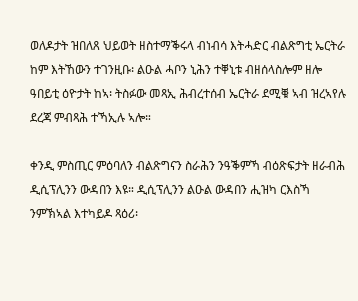ወለዶታት ዝበለጸ ህይወት ዘስተማቕሩላ ብነብሳ እትሓድር ብልጽግቲ ኤርትራ ከም እትኸውን ተገንዚቡ፡ ልዑል ሓቦን ኒሕን ተቐኒቱ ብዘሰላስሎም ዘሎ ዓበይቲ ዕዮታት ከኣ፡ ትስፉው መጻኢ ሕብረተሰብ ኤርትራ ደሚቑ ኣብ ዝረኣየሉ ደረጃ ምብጻሕ ተኻኢሉ ኣሎ።

ቀንዲ ምስጢር ምዕባለን ብልጽግናን ስራሕን ንዓቕምኻ ብዕጽፍታት ዘራብሕ ዲሲፕሊንን ውዳበን እዩ። ዲሲፕሊንን ልዑል ውዳበን ሒዝካ ርእስኻ ንምኽኣል እተካይዶ ጻዕሪ፡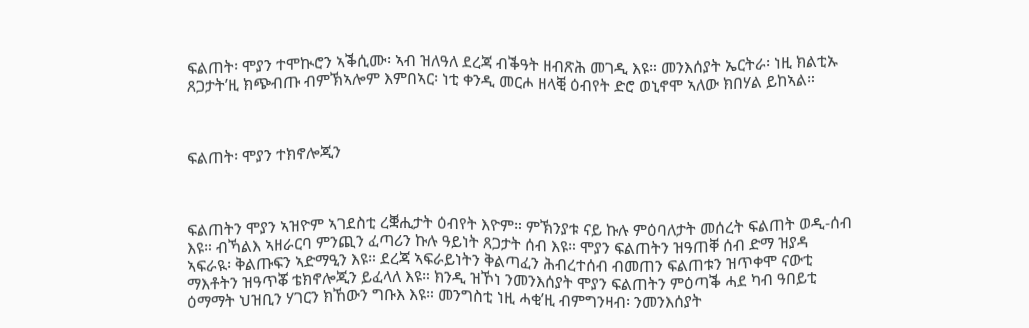ፍልጠት፡ ሞያን ተሞኲሮን ኣቕሲሙ፡ ኣብ ዝለዓለ ደረጃ ብቕዓት ዘብጽሕ መገዲ እዩ። መንእሰያት ኤርትራ፡ ነዚ ክልቲኡ ጸጋታት’ዚ ክጭብጡ ብምኽኣሎም እምበኣር፡ ነቲ ቀንዲ መርሖ ዘላቒ ዕብየት ድሮ ወኒኖሞ ኣለው ክበሃል ይከኣል።



ፍልጠት፡ ሞያን ተክኖሎጂን



ፍልጠትን ሞያን ኣዝዮም ኣገደስቲ ረቛሒታት ዕብየት እዮም። ምኽንያቱ ናይ ኩሉ ምዕባለታት መሰረት ፍልጠት ወዲ-ሰብ እዩ። ብኻልእ ኣዘራርባ ምንጪን ፈጣሪን ኩሉ ዓይነት ጸጋታት ሰብ እዩ። ሞያን ፍልጠትን ዝዓጠቐ ሰብ ድማ ዝያዳ ኣፍራዪ፡ ቅልጡፍን ኣድማዒን እዩ። ደረጃ ኣፍራይነትን ቅልጣፈን ሕብረተሰብ ብመጠን ፍልጠቱን ዝጥቀሞ ናውቲ ማእቶትን ዝዓጥቖ ቴክኖሎጂን ይፈላለ እዩ። ክንዲ ዝኾነ ንመንእሰያት ሞያን ፍልጠትን ምዕጣቕ ሓደ ካብ ዓበይቲ ዕማማት ህዝቢን ሃገርን ክኸውን ግቡእ እዩ። መንግስቲ ነዚ ሓቂ’ዚ ብምግንዛብ፡ ንመንእሰያት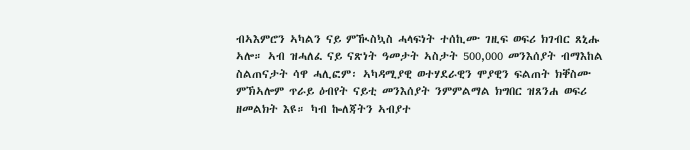ብኣእምሮን ኣካልን ናይ ምዂስኳስ ሓላፍነት ተሰኪሙ ገዚፍ ወፍሪ ክገብር ጸኒሑ ኣሎ። ኣብ ዝሓለፈ ናይ ናጽነት ዓመታት ኣስታት 500,000 መንእሰያት ብማእከል ስልጠናታት ሳዋ ሓሊፎም፡ ኣካዳሚያዊ ወተሃደራዊን ሞያዊን ፍልጠት ክቐስሙ ምኽኣሎም ጥራይ ዕብየት ናይቲ መንእሰያት ንምምልማል ክግበር ዝጸንሐ ወፍሪ ዘመልክት እዩ። ካብ ኰለጃትን ኣብያተ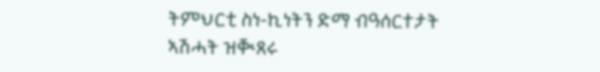ትምህርቲ ስነ-ኪነትን ድማ ብዓሰርተታት ኣሽሓት ዝቚጸሩ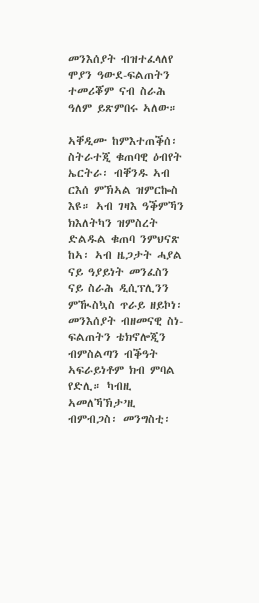መንእሰያት ብዝተፈላለየ ሞያን ዓውደ-ፍልጠትን ተመሪቖም ናብ ስራሕ ዓለም ይጽምበሩ ኣለው።

ኣቐዲሙ ከምእተጠቕሰ፡ ስትራተጂ ቁጠባዊ ዕብየት ኤርትራ፡ ብቐንዱ ኣብ ርእሰ ምኽኣል ዝምርኰስ እዩ። ኣብ ገዛእ ዓቕምኻን ክእለትካን ዝምስረት ድልዱል ቁጠባ ንምህናጽ ከኣ፡ ኣብ ዜጋታት ሓያል ናይ ዓያይነት መንፈስን ናይ ስራሕ ዲሲፕሊንን ምዂስኳስ ጥራይ ዘይኮነ፡ መንእሰያት ብዘመናዊ ስነ-ፍልጠትን ቴክኖሎጂን ብምስልጣን ብቕዓት ኣፍራይነቶም ክብ ምባል የድሊ። ካብዚ ኣመለኻኽታ’ዚ ብምብጋስ፡ መንግስቲ፡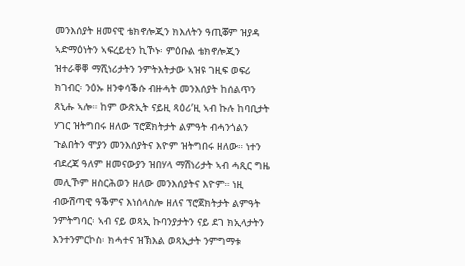መንእሰያት ዘመናዊ ቴክኖሎጂን ክእለትን ዓጢቖም ዝያዳ ኣድማዕነትን ኣፍረይቲን ኪኾኑ፡ ምዕቡል ቴክኖሎጂን ዝተራቐቐ ማሺነሪታትን ንምትእትታው ኣዝዩ ገዚፍ ወፍሪ ክገብር፡ ንዕኡ ዘንቀሳቕሱ ብዙሓት መንእሰያት ከሰልጥን ጸኒሑ ኣሎ። ከም ውጽኢት ናይዚ ጻዕሪ’ዚ ኣብ ኩሉ ከባቢታት ሃገር ዝትግበሩ ዘለው ፕሮጀክትታት ልምዓት ብሓንጎልን ጉልበትን ሞያን መንእሰያትና እዮም ዝትግበሩ ዘለው። ነተን ብደረጃ ዓለም ዘመናውያን ዝበሃላ ማሽነሪታት ኣብ ሓጺር ግዜ መሊኾም ዘስርሕወን ዘለው መንእሰያትና እዮም። ነዚ ብውሽጣዊ ዓቕምና እነሰላስሎ ዘለና ፕሮጀክትታት ልምዓት ንምትግባር፡ ኣብ ናይ ወጻኢ ኩባንያታትን ናይ ደገ ክኢላታትን እንተንምርኮስ፡ ክሓተና ዝኽእል ወጻኢታት ንምግማቱ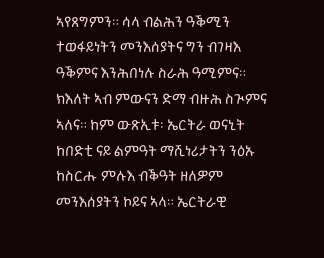ኣየጸግምን። ሳላ ብልሕን ዓቕሚን ተወፋይነትን መንእሰያትና ግን ብገዛእ ዓቕምና እንሕበነሉ ስራሕ ዓሚምና። ክእለት ኣብ ምውናን ድማ ብዙሕ ስጒምና ኣለና። ከም ውጽኢቱ፡ ኤርትራ ወናኒት ከበድቲ ናይ ልምዓት ማሺነሪታትን ንዕኡ ከስርሑ ምሉእ ብቕዓት ዘለዎም መንእሰያትን ኮይና ኣላ። ኤርትራዊ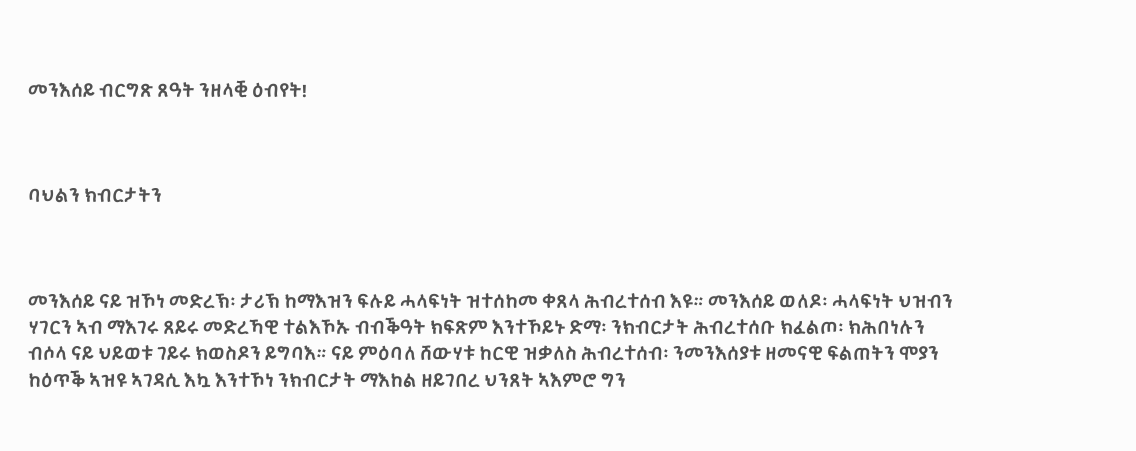መንእሰይ ብርግጽ ጸዓት ንዘላቒ ዕብየት!



ባህልን ክብርታትን



መንእሰይ ናይ ዝኾነ መድረኽ፡ ታሪኽ ከማእዝን ፍሉይ ሓላፍነት ዝተሰከመ ቀጸላ ሕብረተሰብ እዩ። መንእሰይ ወለዶ፡ ሓላፍነት ህዝብን ሃገርን ኣብ ማእገሩ ጸይሩ መድረኻዊ ተልእኾኡ ብብቕዓት ክፍጽም እንተኾይኑ ድማ፡ ንክብርታት ሕብረተሰቡ ክፈልጦ፡ ክሕበነሉን ብሶላ ናይ ህይወቱ ገይሩ ክወስዶን ይግባእ። ናይ ምዕባለ ሸውሃቱ ከርዊ ዝቃለስ ሕብረተሰብ፡ ንመንእሰያቱ ዘመናዊ ፍልጠትን ሞያን ከዕጥቕ ኣዝዩ ኣገዳሲ እኳ እንተኾነ ንክብርታት ማእከል ዘይገበረ ህንጸት ኣእምሮ ግን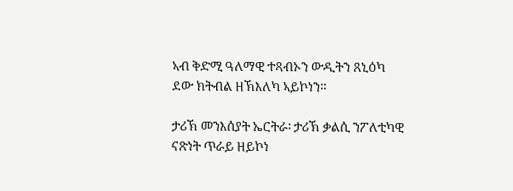ኣብ ቅድሚ ዓለማዊ ተጻብኦን ውዲትን ጸኒዕካ ደው ክትብል ዘኽእለካ ኣይኮነን።

ታሪኽ መንእሰያት ኤርትራ፡ ታሪኽ ቃልሲ ንፖለቲካዊ ናጽነት ጥራይ ዘይኮነ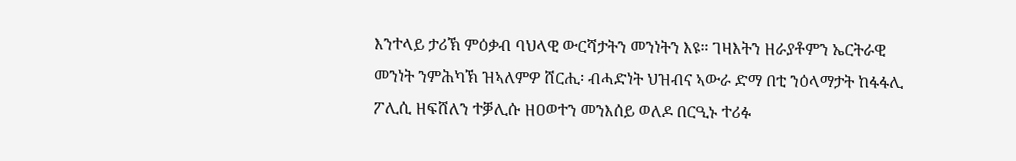እንተላይ ታሪኽ ምዕቃብ ባህላዊ ውርሻታትን መንነትን እዩ። ገዛእትን ዘራያቶምን ኤርትራዊ መንነት ንምሕካኽ ዝኣለምዎ ሸርሒ፡ ብሓድነት ህዝብና ኣውራ ድማ በቲ ንዕላማታት ከፋፋሊ ፖሊሲ ዘፍሸለን ተቓሊሱ ዘዐወተን መንእሰይ ወለዶ በርዒኑ ተሪፉ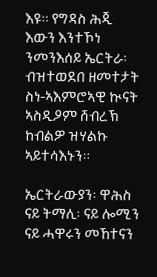እዩ። የግዳስ ሕጂ እውን እንተኾነ ንመንእሰይ ኤርትራ፡ ብዝተወደበ ዘመተታት ስነ-ኣእምሮኣዊ ኲናት ኣስዲዖም ሸብረኽ ከብልዎ ዝሃልኩ ኣይተሳእኑን።

ኤርትራውያን፡ ዋሕስ ናይ ትማሊ፡ ናይ ሎሚን ናይ ሓዋሩን መኸተናን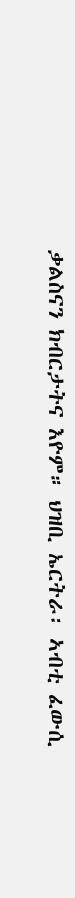ቃልስናን ክብርታትና እዮም። ህዝቢ ኤርትራ፡ ኣብቲ ፈውሲ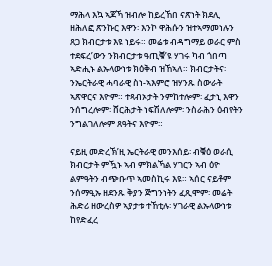ማሕላ እኳ ኣጆኻ ዝብሎ ከይረኸበ ናጽነት ክደሊ ዘሕለፎ ጽንኩር እዋን፡ እንኮ ዋሕሱን ዝተኣማመነሉን ጸጋ ክብርታቱ እዩ ነይሩ። መሬቱ ብዳግማይ ወራር ምስ ተደፍረ’ውን ንክብርታቱ ዓጢቑ’ዩ ሃገሩ ካብ ጎበጣ ኣድሒኑ ልኡላውነቱ ክዕቅብ ዝኸኣለ። ክብርታትና፡ ንኤርትራዊ ሓባራዊ ስነ-ኣእምሮ ዝሃንጹ ስውራት ኣጽዋርና እዮም። ተጻብኦታት ንምከተሎም፡ ፈታኒ እዋን ንሰግረሎም፡ ሸርሕታት ነፍሽለሎም፡ ንስራሕን ዕብየትን ንግልገለሎም ጸዓትና እዮም።

ናይዚ መድረኽ’ዚ ኤርትራዊ መንእሰይ፡ ብቑዕ ወራሲ ክብርታት ምዃኑ ኣብ ምክልኻል ሃገርን ኣብ ዕዮ ልምዓትን ብጭቡጥ ኣመስኪሩ እዩ። ኣሰር ናይቶም ንሰማዒኡ ዘደንጹ ቅያን ጅግንነትን ፈጺሞም፡ መሬት ሕድሪ ዘውረስዎ ኣያታቱ ተኸቲሉ፡ ሃገራዊ ልኡላውነቱ ከየድፈረ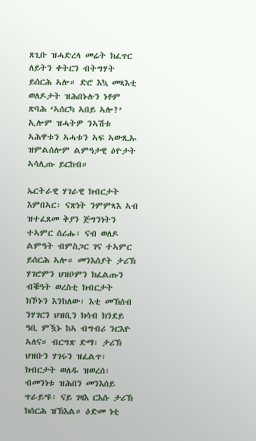ጸጊቡ ዝሓድረላ መሬት ክፈጥር ለይትን ቀትርን ብትግሃት ይሰርሕ ኣሎ። ድሮ እኳ መጻእቲ ወለዶታት ዝሕበኑሉን ነቶም ጽባሕ ‘ኣሰርካ ኣበይ ኣሎ?’ ኢሎም ዝሓትዎ ንኣሽቱ ኣሕዋቱን ኣሓቱን ኣፍ ኣውጺኡ ዝምልሰሎም ልምዓታዊ ዕዮታት ኣሳሊጡ ይርከብ።

ኤርትራዊ ሃገራዊ ክብርታት እምበኣር፡ ናጽነት ንምምጻእ ኣብ ዝተፈጸመ ቅያን ጅግንነትን ተኣምር ሰሪሑ፡ ናብ ወለዶ ልምዓት ብምስጋር ገና ተኣምር ይሰርሕ ኣሎ። መንእሰያት ታሪኽ ሃገሮምን ህዝቦምን ክፈልጡን ብቑዓት ወረስቲ ክብርታት ክኾኑን እንከለው፡ እቲ መኽሰብ ንሃገርን ህዝቢን ክሳብ ክንደይ ዓቢ ምዃኑ ከኣ ብግብሪ ንርእዮ ኣለና። ብርግጽ ድማ፡ ታሪኽ ህዝቡን ሃገሩን ዝፈልጥ፡ ክብርታት ወለዱ ዝወረሰ፡ ብመንነቱ ዝሕበን መንእሰይ ጥራይ’ዩ፡ ናይ ገዛእ ርእሱ ታሪኽ ክሰርሕ ዝኽእል። ዕድመ ነቲ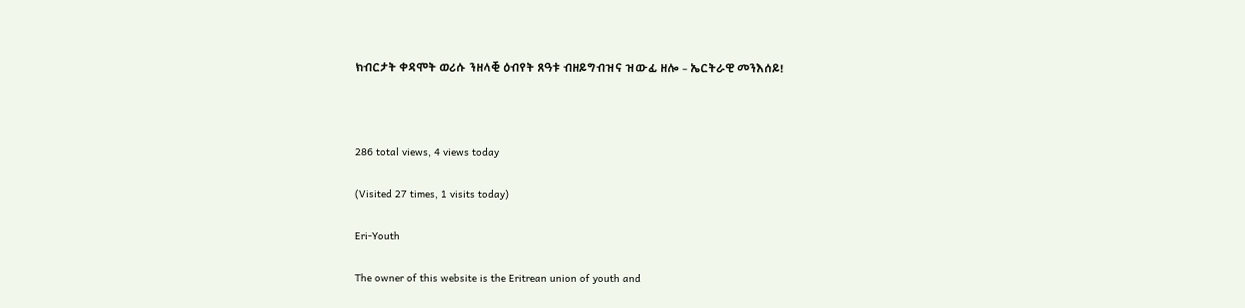ክብርታት ቀዳሞት ወሪሱ ንዘላቒ ዕብየት ጸዓቱ ብዘይግብዝና ዝውፊ ዘሎ – ኤርትራዊ መንእሰይ!



286 total views, 4 views today

(Visited 27 times, 1 visits today)

Eri-Youth

The owner of this website is the Eritrean union of youth and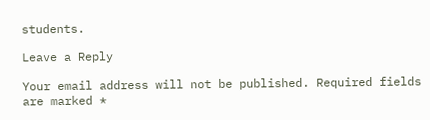students.

Leave a Reply

Your email address will not be published. Required fields are marked *